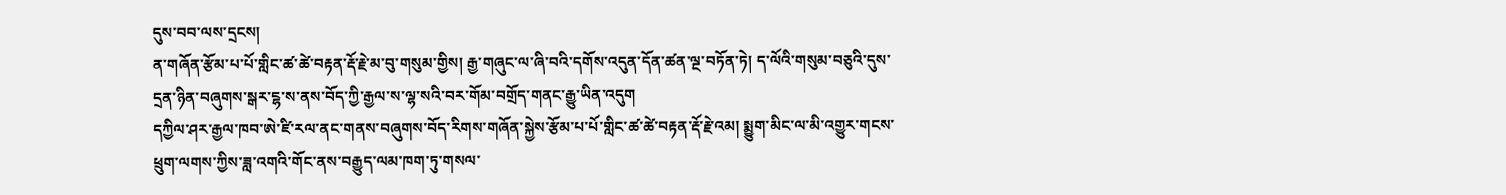དུས་བབ་ལས་དྲངས།
ན་གཞོན་རྩོམ་པ་པོ་གླིང་ཚ་ཚེ་བརྟན་རྡོ་རྗེ་མ་བུ་གསུམ་གྱིས། རྒྱ་གཞུང་ལ་ཞི་བའི་དགོས་འདུན་དོན་ཚན་ལྔ་བཏོན་ཏེ། ད་ལོའི་གསུམ་བཅུའི་དུས་དྲན་ཉིན་བཞུགས་སྒར་ངྷ་ས་ནས་བོད་ཀྱི་རྒྱལ་ས་ལྷ་སའི་བར་གོམ་བགྲོད་གནང་རྒྱུ་ཡིན་འདུག
དཀྱིལ་ཤར་རྒྱལ་ཁབ་ཨེ་ཛི་རལ་ནང་གནས་བཞུགས་བོད་རིགས་གཞོན་སྐྱེས་རྩོམ་པ་པོ་གླིང་ཚ་ཚེ་བརྟན་རྡོ་རྗེ་འམ། སྨྱུག་མིང་ལ་མི་འགྱུར་གངས་ཕྲུག་ལགས་ཀྱིས་ཟླ་འགའི་གོང་ནས་བརྒྱུད་ལམ་ཁག་ཏུ་གསལ་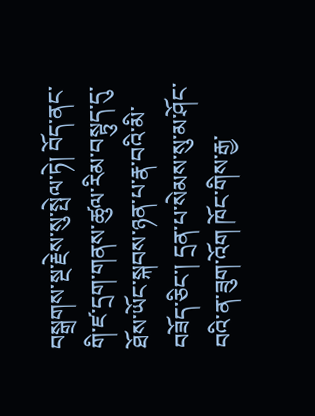བསྒྲགས་སྔ་རྗེས་སུ་སྤེལ་ཏེ། བོད་ནང་གི་ཛ་དྲག་གནས་ཚུལ་རིམ་བསྟུད་དུ་ཐོས་ཡོང་སྐབས་ཉན་པ་རྣ་བའི་མི་བཟོད་ཅིང་། དྲན་པ་སེམས་སུ་མ་ཤོང་བའི་ན་ཟུག་འོག ཁོང་གིས་རྒྱ་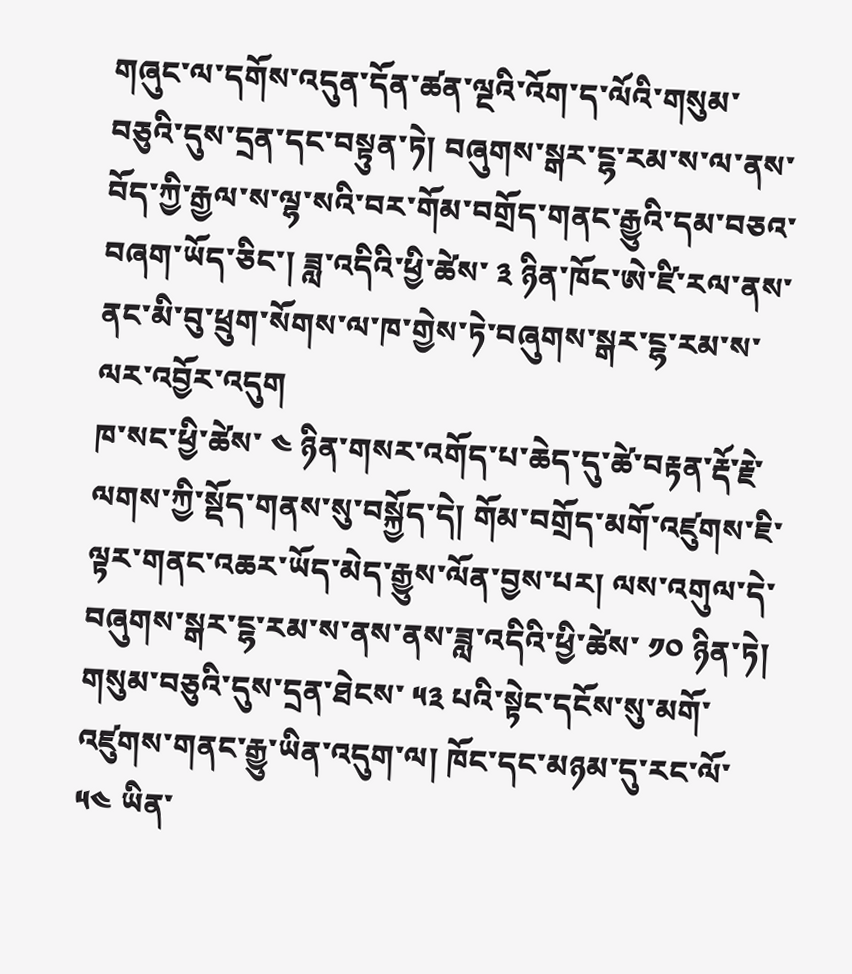གཞུང་ལ་དགོས་འདུན་དོན་ཚན་ལྔའི་འོག་ད་ལོའི་གསུམ་བཅུའི་དུས་དྲན་དང་བསྟུན་ཏེ། བཞུགས་སྒར་ངྷ་རམ་ས་ལ་ནས་བོད་ཀྱི་རྒྱལ་ས་ལྷ་སའི་བར་གོམ་བགྲོད་གནང་རྒྱུའི་དམ་བཅའ་བཞག་ཡོད་ཅིང་། ཟླ་འདིའི་ཕྱི་ཚེས་ ༣ ཉིན་ཁོང་ཨེ་ཛི་རལ་ནས་ནང་མི་བུ་ཕྲུག་སོགས་ལ་ཁ་གྱེས་ཏེ་བཞུགས་སྒར་ངྷ་རམ་ས་ལར་འབྱོར་འདུག
ཁ་སང་ཕྱི་ཚེས་ ༤ ཉིན་གསར་འགོད་པ་ཆེད་དུ་ཚེ་བརྟན་རྡོ་རྗེ་ལགས་ཀྱི་སྡོད་གནས་སུ་བསྐྱོད་དེ། གོམ་བགྲོད་མགོ་འཛུགས་ཇི་ལྟར་གནང་འཆར་ཡོད་མེད་རྒྱུས་ལོན་བྱས་པར། ལས་འགུལ་དེ་བཞུགས་སྒར་ངྷ་རམ་ས་ནས་ནས་ཟླ་འདིའི་ཕྱི་ཚེས་ ༡༠ ཉིན་ཏེ། གསུམ་བཅུའི་དུས་དྲན་ཐེངས་ ༥༣ པའི་སྟེང་དངོས་སུ་མགོ་འཛུགས་གནང་རྒྱུ་ཡིན་འདུག་ལ། ཁོང་དང་མཉམ་དུ་རང་ལོ་ ༥༤ ཡིན་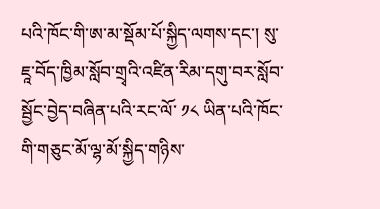པའི་ཁོང་གི་ཨ་མ་སྡོམ་པོ་སྐྱིད་ལགས་དང་། སུ་ཇཱ་བོད་ཁྱིམ་སློབ་གྲྭའི་འཛིན་རིམ་དགུ་བར་སློབ་སྦྱོང་བྱེད་བཞིན་པའི་རང་ལོ་ ༡༨ ཡིན་པའི་ཁོང་གི་གཅུང་མོ་ལྷ་མོ་སྐྱིད་གཉིས་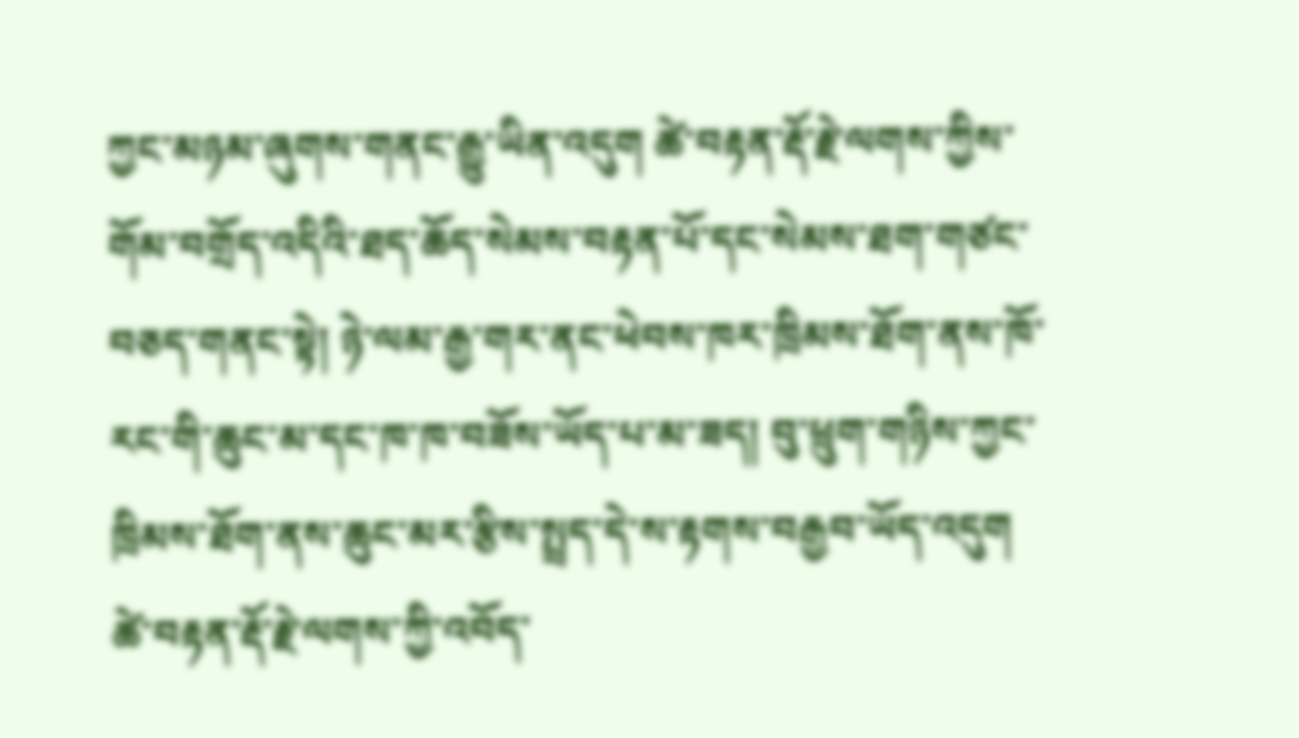ཀྱང་མཉམ་ཞུགས་གནང་རྒྱུ་ཡིན་འདུག ཚེ་བརྟན་རྡོ་རྗེ་ལགས་ཀྱིས་གོམ་བགྲོད་འདིའི་ཐད་ཆོད་སེམས་བརྟན་པོ་དང་སེམས་ཐག་གཙང་བཅད་གནང་སྟེ། ཉེ་ལམ་རྒྱ་གར་ནང་ཕེབས་ཁར་ཁྲིམས་ཐོག་ནས་ཁོ་རང་གི་ཆུང་མ་དང་ཁ་ཁ་བཟོས་ཡོད་པ་མ་ཟད། བུ་ཕྲུག་གཉིས་ཀྱང་ཁྲིམས་ཐོག་ནས་ཆུང་མར་རྩིས་སྤྲད་དེ་ས་རྟགས་བརྒྱབ་ཡོད་འདུག
ཚེ་བརྟན་རྡོ་རྗེ་ལགས་ཀྱི་འབོད་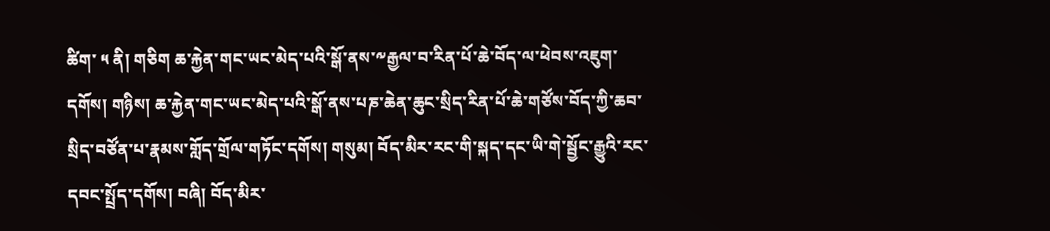ཚིག་ ༥ ནི། གཅིག ཆ་རྐྱེན་གང་ཡང་མེད་པའི་སྒོ་ནས་༸རྒྱལ་བ་རིན་པོ་ཆེ་བོད་ལ་ཕེབས་འཇུག་དགོས། གཉིས། ཆ་རྐྱེན་གང་ཡང་མེད་པའི་སྒོ་ནས་པཎ་ཆེན་ཆུང་སྲིད་རིན་པོ་ཆེ་གཙོས་བོད་ཀྱི་ཆབ་སྲིད་བཙོན་པ་རྣམས་གློད་གྲོལ་གཏོང་དགོས། གསུམ། བོད་མིར་རང་གི་སྐད་དང་ཡི་གེ་སྦྱོང་རྒྱུའི་རང་དབང་སྤྲོད་དགོས། བཞི། བོད་མིར་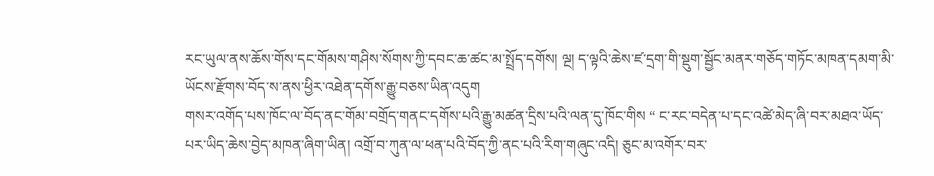རང་ཡུལ་ནས་ཆོས་གོས་དང་གོམས་གཤིས་སོགས་ཀྱི་དབང་ཆ་ཚང་མ་སྤྲོད་དགོས། ལྔ། ད་ལྟའི་ཆེས་ཛ་དྲག་གི་སྡུག་སྦྱོང་མནར་གཅོད་གཏོང་མཁན་དམག་མི་ཡོངས་རྫོགས་བོད་ས་ནས་ཕྱིར་འཐེན་དགོས་རྒྱུ་བཅས་ཡིན་འདུག
གསར་འགོད་པས་ཁོང་ལ་བོད་ནང་གོམ་བགྲོད་གནང་དགོས་པའི་རྒྱུ་མཚན་དྲིས་པའི་ལན་དུ་ཁོང་གིས “ ང་རང་བདེན་པ་དང་འཚེ་མེད་ཞི་བར་མཐའ་ཡོད་པར་ཡིད་ཆེས་བྱེད་མཁན་ཞིག་ཡིན། འགྲོ་བ་ཀུན་ལ་ཕན་པའི་བོད་ཀྱི་ནང་པའི་རིག་གཞུང་འདི། ཅུང་མ་འགོར་བར་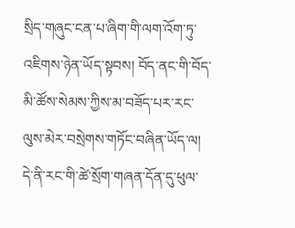སྲིད་གཞུང་ངན་པ་ཞིག་གི་ལག་འོག་ཏུ་འཇིགས་ཉེན་ཡོད་སྟབས། བོད་ནང་གི་བོད་མི་ཚོས་སེམས་ཀྱིས་མ་བཟོད་པར་རང་ལུས་མེར་བསྲེགས་གཏོང་བཞིན་ཡོད་ལ། དེ་ནི་རང་གི་ཚེ་སྲོག་གཞན་དོན་དུ་ཕུལ་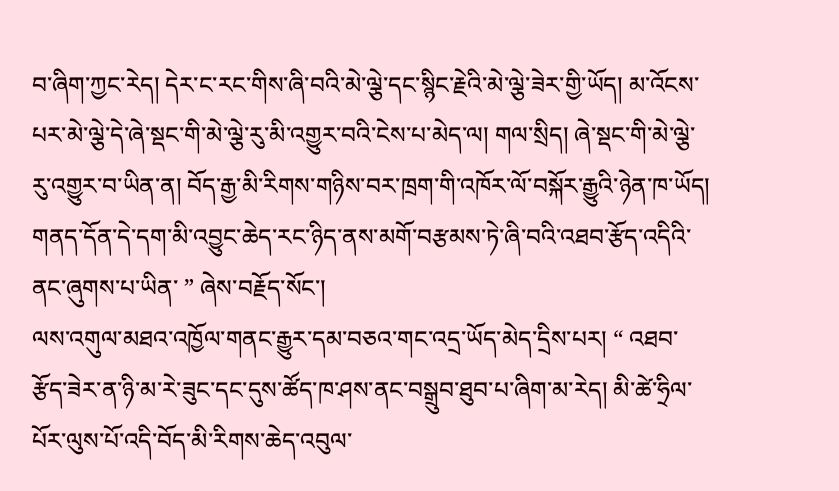བ་ཞིག་ཀྱང་རེད། དེར་ང་རང་གིས་ཞི་བའི་མེ་ལྕེ་དང་སྙིང་རྗེའི་མེ་ལྕེ་ཟེར་གྱི་ཡོད། མ་འོངས་པར་མེ་ལྕེ་དེ་ཞེ་སྡང་གི་མེ་ལྕེ་རུ་མི་འགྱུར་བའི་ངེས་པ་མེད་ལ། གལ་སྲིད། ཞེ་སྡང་གི་མེ་ལྕེ་རུ་འགྱུར་བ་ཡིན་ན། བོད་རྒྱ་མི་རིགས་གཉིས་བར་ཁྲག་གི་འཁོར་ལོ་བསྐོར་རྒྱུའི་ཉེན་ཁ་ཡོད། གནད་དོན་དེ་དག་མི་འབྱུང་ཆེད་རང་ཉིད་ནས་མགོ་བརྩམས་ཏེ་ཞི་བའི་འཐབ་རྩོད་འདིའི་ནང་ཞུགས་པ་ཡིན་ ” ཞེས་བརྗོད་སོང་།
ལས་འགུལ་མཐའ་འཁྱོལ་གནང་རྒྱུར་དམ་བཅའ་གང་འདྲ་ཡོད་མེད་དྲིས་པར། “ འཐབ་རྩོད་ཟེར་ན་ཉི་མ་རེ་ཟུང་དང་དུས་ཚོད་ཁ་ཤས་ནང་བསྒྲུབ་ཐུབ་པ་ཞིག་མ་རེད། མི་ཚེ་ཧྲིལ་པོར་ལུས་པོ་འདི་བོད་མི་རིགས་ཆེད་འབུལ་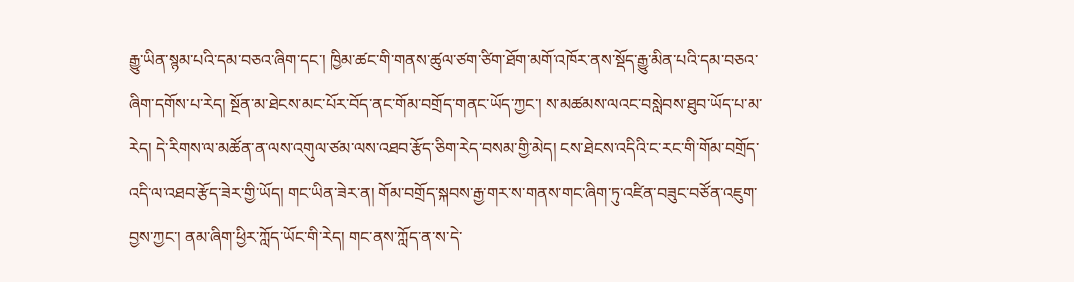རྒྱུ་ཡིན་སྙམ་པའི་དམ་བཅའ་ཞིག་དང་། ཁྱིམ་ཚང་གི་གནས་ཚུལ་ཙག་ཙིག་ཐོག་མགོ་འཁོར་ནས་སྡོད་རྒྱུ་མིན་པའི་དམ་བཅའ་ཞིག་དགོས་པ་རེད། སྔོན་མ་ཐེངས་མང་པོར་བོད་ནང་གོམ་བགྲོད་གནང་ཡོད་ཀྱང་། ས་མཚམས་ལའང་བསླེབས་ཐུབ་ཡོད་པ་མ་རེད། དེ་རིགས་ལ་མཚོན་ན་ལས་འགུལ་ཙམ་ལས་འཐབ་རྩོད་ཅིག་རེད་བསམ་གྱི་མེད། ངས་ཐེངས་འདིའི་ང་རང་གི་གོམ་བགྲོད་འདི་ལ་འཐབ་རྩོད་ཟེར་གྱི་ཡོད། གང་ཡིན་ཟེར་ན། གོམ་བགྲོད་སྐབས་རྒྱ་གར་ས་གནས་གང་ཞིག་ཏུ་འཛིན་བཟུང་བཙོན་འཇུག་བྱས་ཀྱང་། ནམ་ཞིག་ཕྱིར་ཀློད་ཡོང་གི་རེད། གང་ནས་ཀློད་ན་ས་དེ་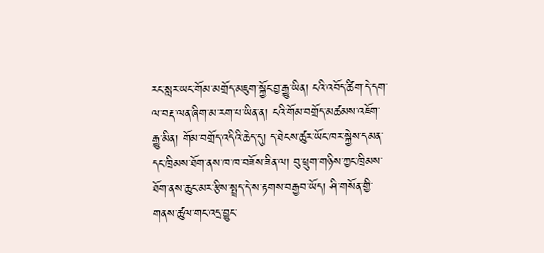རང་སླར་ཡང་གོམ་མགྲོད་མཇུག་སྐྱོང་བྱ་རྒྱུ་ཡིན། ངའི་འབོད་ཚིག་དེ་དག་ལ་བརྡ་ལན་ཞིག་མ་རག་པ་ཡིན་ན། ངའི་གོམ་བགྲོད་མཚམས་འཇོག་རྒྱུ་མིན། གོམ་བགྲོད་འདིའི་ཆེད་དུ། ད་ཐེངས་ཚུར་ཡོང་ཁར་སྐྱེས་དམན་དང་ཁྲིམས་ཐོག་ནས་ཁ་ཁ་བཟོས་ཟིན་ལ། བུ་ཕྲུག་གཉིས་ཀྱང་ཁྲིམས་ཐོག་ནས་ཆུང་མར་རྩིས་སྤྲད་དེ་ས་རྟགས་བརྒྱབ་ཡོད། ཤི་གསོན་གྱི་གནས་ཚུལ་གང་འདྲ་བྱུང་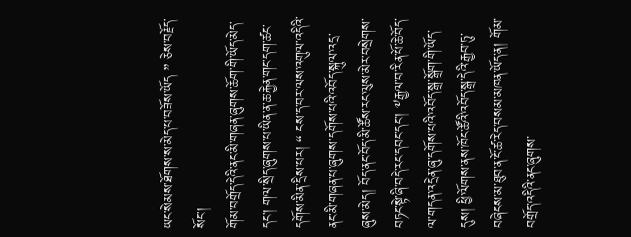ཡང་སེམས་ཐོགས་ས་མེད་པ་བཟོས་ཡོད ” ཅེས་བརྗོད་སོང་།
གོམ་བགྲོད་དེའི་ནང་མི་གཞན་ཞུགས་ཆོག་གི་ཡོད་མེད་དང་། གལ་སྲིད་ཞུགས་པ་ཡིན་ན་ཆ་རྐྱེན་གང་དག་ཚང་དགོས་མིན་དྲིས་པར། “ ངས་ད་བར་ལས་འགུལ་འདིའི་ནང་མི་གཞན་པ་ཞུགས་དགོས་པའི་འབོད་སྐུལ་འདྲ་ཞུས་མེད། བོད་ནང་བོད་མི་ཚོས་རང་ལུས་མེར་བསྲེགས་བཏང་སྟེ་ཞི་བདེ་རང་དབང་དང་། ༸རྒྱལ་བ་རིན་པོ་ཆེ་བོད་ལ་གདན་འདྲེན་ཞུ་དགོས་པའི་འབོད་སྒྲ་སྒྲོག་གི་ཡོད་དུས། ཕྱི་ལོགས་ནས་ཁོང་ཚོའི་འབོད་སྒྲ་དེའི་རྒྱབ་ཏུ་བཞེངས་མ་ཐུབ་ན་ངོ་ཚ་རེད་བསམ་མཁན་ཡོད་ན། གོམ་བགྲོད་འདིའི་ནང་ཞུགས་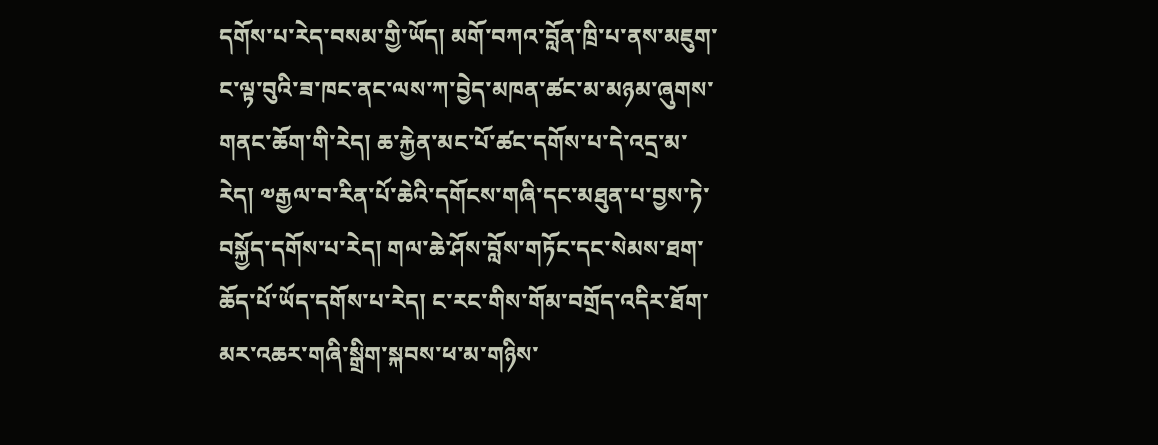དགོས་པ་རེད་བསམ་གྱི་ཡོད། མགོ་བཀའ་བློན་ཁྲི་པ་ནས་མཇུག་ང་ལྟ་བུའི་ཟ་ཁང་ནང་ལས་ཀ་བྱེད་མཁན་ཚང་མ་མཉམ་ཞུགས་གནང་ཆོག་གི་རེད། ཆ་རྐྱེན་མང་པོ་ཚང་དགོས་པ་དེ་འདྲ་མ་རེད། ༧རྒྱལ་བ་རིན་པོ་ཆེའི་དགོངས་གཞི་དང་མཐུན་པ་བྱས་ཏེ་བསྐྱོད་དགོས་པ་རེད། གལ་ཆེ་ཤོས་བློས་གཏོང་དང་སེམས་ཐག་ཆོད་པོ་ཡོད་དགོས་པ་རེད། ང་རང་གིས་གོམ་བགྲོད་འདིར་ཐོག་མར་འཆར་གཞི་སྒྲིག་སྐབས་ཕ་མ་གཉིས་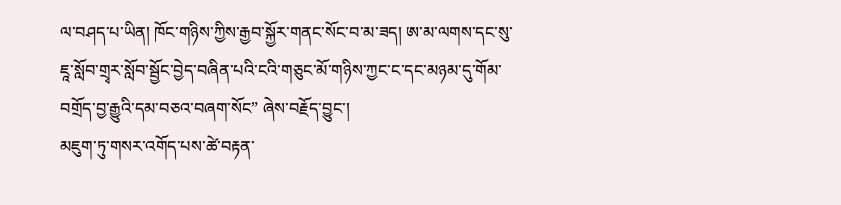ལ་བཤད་པ་ཡིན། ཁོང་གཉིས་ཀྱིས་རྒྱབ་སྐྱོར་གནང་སོང་བ་མ་ཟད། ཨ་མ་ལགས་དང་སུ་ཇཱ་སློབ་གྲྭར་སློབ་སྦྱོང་བྱེད་བཞིན་པའི་ངའི་གཅུང་མོ་གཉིས་ཀྱང་ང་དང་མཉམ་དུ་གོམ་བགྲོད་བྱ་རྒྱུའི་དམ་བཅའ་བཞག་སོང” ཞེས་བརྗོད་བྱུང་།
མཇུག་ཏུ་གསར་འགོད་པས་ཚེ་བརྟན་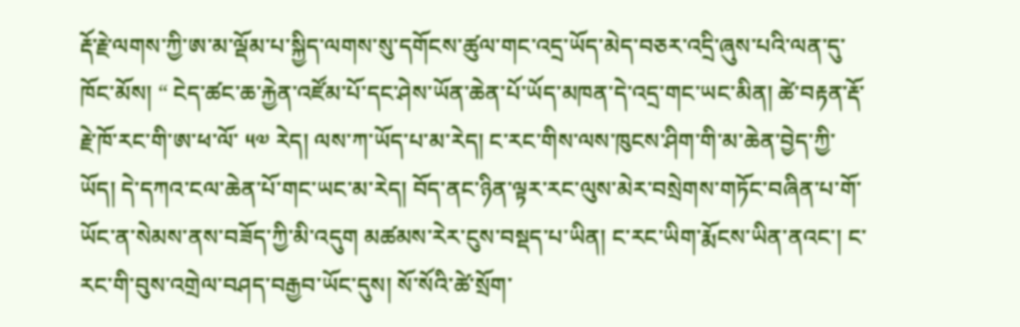རྡོ་རྗེ་ལགས་ཀྱི་ཨ་མ་ལྡོམ་པ་སྐྱིད་ལགས་སུ་དགོངས་ཚུལ་གང་འདྲ་ཡོད་མེད་བཅར་འདྲི་ཞུས་པའི་ལན་དུ་ཁོང་མོས། “ ངེད་ཚང་ཆ་རྐྱེན་འཛོམ་པོ་དང་ཤེས་ཡོན་ཆེན་པོ་ཡོད་མཁན་དེ་འདྲ་གང་ཡང་མིན། ཚེ་བརྟན་རྡོ་རྗེ་ཁོ་རང་གི་ཨ་ཕ་ལོ་ ༥༧ རེད། ལས་ཀ་ཡོད་པ་མ་རེད། ང་རང་གིས་ལས་ཁུངས་ཤིག་གི་མ་ཆེན་བྱེད་ཀྱི་ཡོད། དེ་དཀའ་ངལ་ཆེན་པོ་གང་ཡང་མ་རེད། བོད་ནང་ཉིན་ལྟར་རང་ལུས་མེར་བསྲེགས་གཏོང་བཞིན་པ་གོ་ཡོང་ན་སེམས་ནས་བཟོད་ཀྱི་མི་འདུག མཚམས་རེར་ངུས་བསྡད་པ་ཡིན། ང་རང་ཡིག་རྨོངས་ཡིན་ནའང་། ང་རང་གི་བུས་འགྲེལ་བཤད་བརྒྱབ་ཡོང་དུས། སོ་སོའི་ཚེ་སྲོག་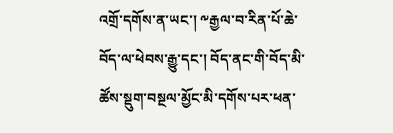འགྲོ་དགོས་ན་ཡང་། ༸རྒྱལ་བ་རིན་པོ་ཆེ་བོད་ལ་ཕེབས་རྒྱུ་དང་། བོད་ནང་གི་བོད་མི་ཚོས་སྡུག་བསྔལ་མྱོང་མི་དགོས་པར་ཕན་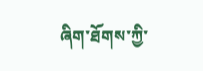ཞིག་ཐོགས་ཀྱི་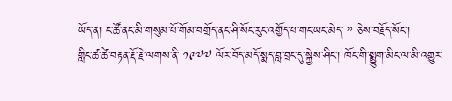ཡོད་ན། ང་ཚོ་ནང་མི་གསུམ་པོ་གོམ་བགྲོད་ནང་ཤི་སོང་རུང་འགྱོད་པ་གང་ཡང་མེད་ ” ཅེས་བརྗོད་སོང་།
གླིང་ཚ་ཚེ་བརྟན་རྡོ་རྗེ་ལགས་ནི་ ༡༩༧༧ ལོར་བོད་མདོ་སྨད་བླ་བྲང་དུ་སྐྱེས་ཤིང་། ཁོང་གི་སྨྱུག་མིང་ལ་མི་འགྱུར་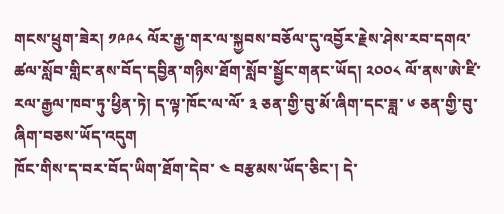གངས་ཕྲུག་ཟེར། ༡༩༩༨ ལོར་རྒྱ་གར་ལ་སྐྱབས་བཅོལ་དུ་འབྱོར་རྗེས་ཤེས་རབ་དགའ་ཚལ་སློབ་གླིང་ནས་བོད་དབྱིན་གཉིས་ཐོག་སློབ་སྦྱོང་གནང་ཡོད། ༢༠༠༨ ལོ་ནས་ཨེ་ཛི་རལ་རྒྱལ་ཁབ་ཏུ་ཕྱིན་ཏེ། ད་ལྟ་ཁོང་ལ་ལོ་ ༣ ཅན་གྱི་བུ་མོ་ཞིག་དང་ཟླ་ ༦ ཅན་གྱི་བུ་ཞིག་བཅས་ཡོད་འདུག
ཁོང་གིས་ད་བར་བོད་ཡིག་ཐོག་དེབ་ ༤ བརྩམས་ཡོད་ཅིང་། དེ་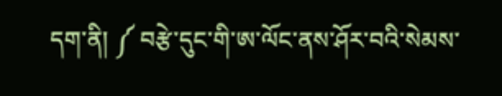དག་ནི། ༼ བརྩེ་དུང་གི་ཨ་ལོང་ནས་ཤོར་བའི་སེམས་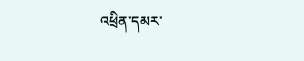འཕྲིན་དམར་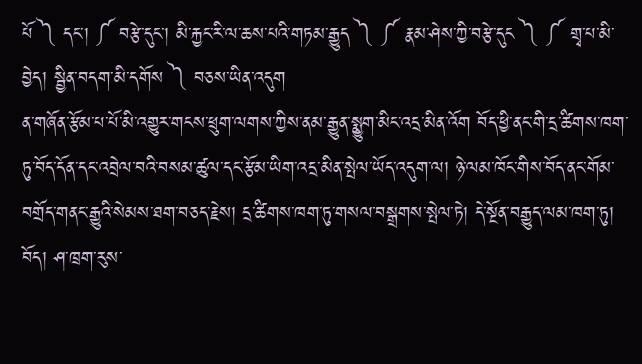པོ ༽ དང་། ༼ བརྩེ་དུང་། མི་རྐྱང་རི་ལ་ཆས་པའི་གཏམ་རྒྱུད ༽ ༼ རྣམ་ཤེས་ཀྱི་བརྩེ་དུང ༽ ༼ གྲྭ་པ་མི་བྱེད། སྦྱིན་བདག་མི་དགོས ༽ བཅས་ཡིན་འདུག
ན་གཞོན་རྩོམ་པ་པོ་མི་འགྱུར་གངས་ཕྲུག་ལགས་ཀྱིས་ནམ་རྒྱུན་སྨྱུག་མིང་འདྲ་མིན་འོག བོད་ཕྱི་ནང་གི་དྲ་ཚིགས་ཁག་ཏུ་བོད་དོན་དང་འབྲེལ་བའི་བསམ་ཚུལ་དང་རྩོམ་ཡིག་འདྲ་མིན་སྤེལ་ཡོད་འདུག་ལ། ཉེ་ལམ་ཁོང་གིས་བོད་ནང་གོམ་བགྲོད་གནང་རྒྱུའི་སེམས་ཐག་བཅད་རྗེས། དྲ་ཚིགས་ཁག་ཏུ་གསལ་བསྒྲགས་སྤེལ་ཏེ། དེ་སྔོན་བརྒྱུད་ལམ་ཁག་ཏུ། བོད། ཤ་ཁྲག་རུས་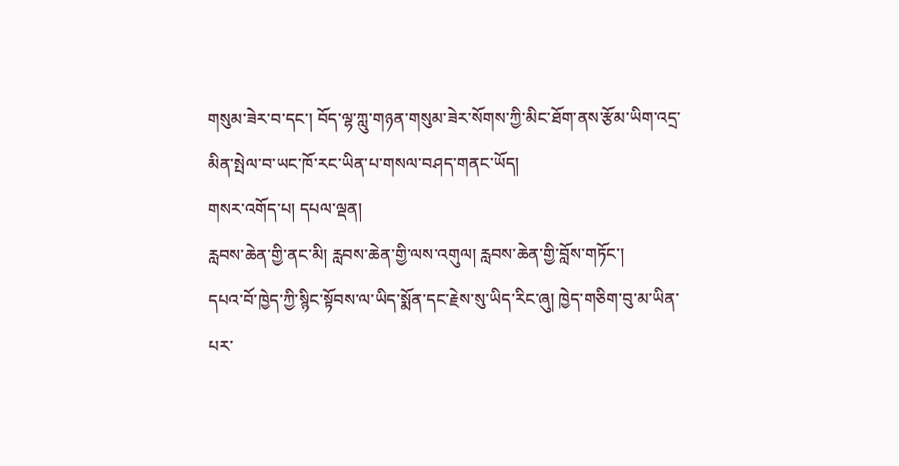གསུམ་ཟེར་བ་དང་། བོད་ལྷ་ཀླུ་གཉན་གསུམ་ཟེར་སོགས་ཀྱི་མིང་ཐོག་ནས་རྩོམ་ཡིག་འདྲ་མིན་སྤེལ་བ་ཡང་ཁོ་རང་ཡིན་པ་གསལ་བཤད་གནང་ཡོད།
གསར་འགོད་པ། དཔལ་ལྡན།
རླབས་ཆེན་གྱི་ནང་མི། རླབས་ཆེན་གྱི་ལས་འགུལ། རླབས་ཆེན་གྱི་བློས་གཏོང་།
དཔའ་བོ་ཁྱེད་ཀྱི་སྙིང་སྟོབས་ལ་ཡིད་སྨོན་དང་རྗེས་སུ་ཡིད་རིང་ཞུ། ཁྱེད་གཅིག་བུ་མ་ཡིན་པར་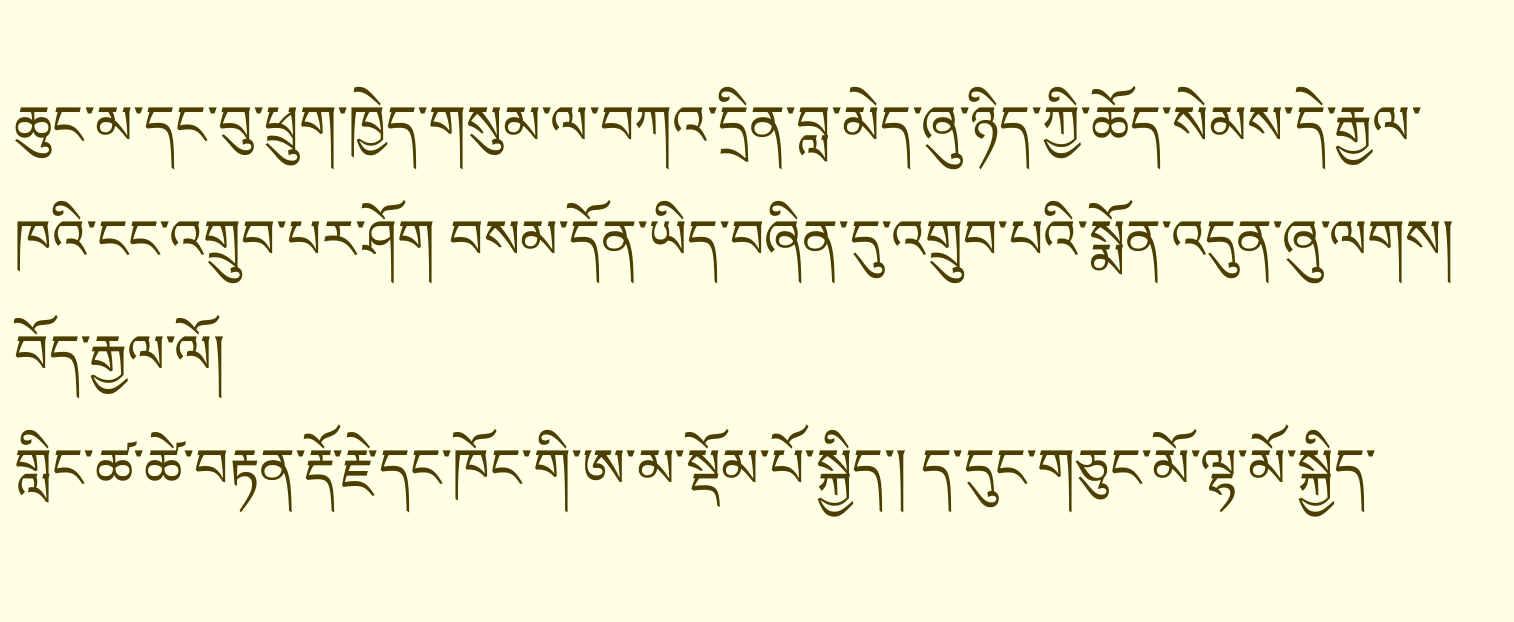ཆུང་མ་དང་བུ་ཕྲུག་ཁྱེད་གསུམ་ལ་བཀའ་དྲིན་བླ་མེད་ཞུ་ཉིད་ཀྱི་ཆོད་སེམས་དེ་རྒྱལ་ཁའི་ངང་འགྲུབ་པར་ཤོག བསམ་དོན་ཡིད་བཞིན་དུ་འགྲུབ་པའི་སྨོན་འདུན་ཞུ་ལགས། བོད་རྒྱལ་ལོ།
གླིང་ཚ་ཚེ་བརྟན་རྡོ་རྗེ་དང་ཁོང་གི་ཨ་མ་སྡོམ་པོ་སྐྱིད་། ད་དུང་གཅུང་མོ་ལྷ་མོ་སྐྱིད་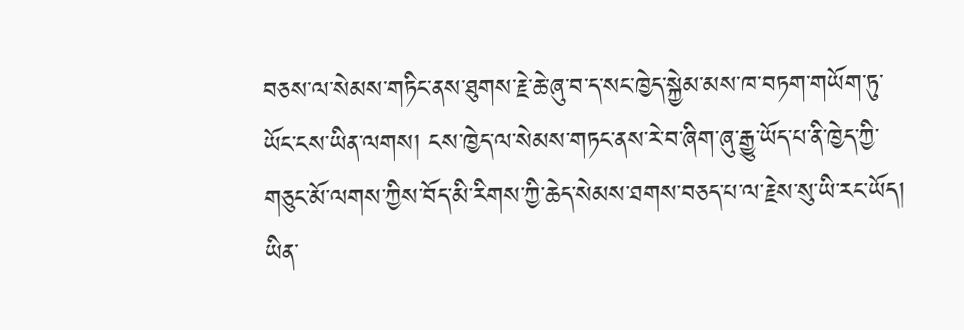བཅས་ལ་སེམས་གཏིང་ནས་ཐུགས་རྗེ་ཆེ་ཞུ་བ་ད་སང་ཁྱེད་སྐྱེམ་མས་ཁ་བཏག་གཡོག་ཏུ་ཡོང་ངས་ཡིན་ལགས། ངས་ཁྱེད་ལ་སེམས་གཏང་ནས་རེ་བ་ཞིག་ཞུ་རྒྱུ་ཡོད་པ་ནི་ཁྱེད་ཀྱི་གཅུང་མོ་ལགས་ཀྱིས་བོད་མི་རིགས་ཀྱི་ཆེད་སེམས་ཐགས་བཅད་པ་ལ་རྗེས་སུ་ཡི་རང་ཡོད། ཡིན་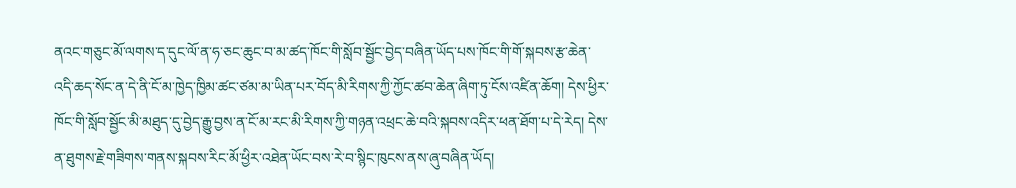ནའང་གཅུང་མོ་ལགས་ད་དུང་ལོ་ན་ཧ་ཅང་ཆུང་བ་མ་ཚད་ཁོང་གི་སློབ་སྦྱོང་བྱེད་བཞིན་ཡོད་པས་ཁོང་གི་གོ་སྐབས་རྩ་ཆེན་འདི་ཆད་སོང་ན་དེ་ནི་ངོ་མ་ཁྱེད་ཁྱིམ་ཚང་ཙམ་མ་ཡིན་པར་བོད་མི་རིགས་ཀྱི་ཀྱོང་ཚབ་ཆེན་ཞིག་ཏུ་ངོས་འཛིན་ཆོག། དེས་ཕྱིར་ཁོང་གི་སློབ་སྦྱོང་མི་མཐུད་དུ་བྱེད་རྒྱུ་བྱས་ན་ངོ་མ་རང་མི་རིགས་ཀྱི་གཉན་འཕྲང་ཆེ་བའི་སྐབས་འདིར་ཕན་ཐོག་པ་དེ་རེད། དེས་ན་ཐུགས་རྗེ་གཟིགས་གནས་སྐབས་རིང་མོ་ཕྱིར་འཐེན་ཡོང་བས་རེ་བ་སྙིང་ཁུངས་ནས་ཞུ་བཞིན་ཡོད།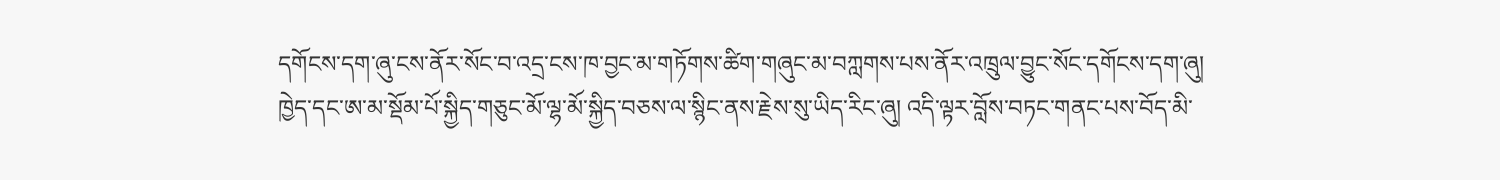དགོངས་དག་ཞུ་ངས་ནོར་སོང་བ་འདྲ་ངས་ཁ་བྱང་མ་གཏོགས་ཚིག་གཞུང་མ་བཀླགས་པས་ནོར་འཁྲུལ་བྱུང་སོང་དགོངས་དག་ཞུ།
ཁྱེད་དང་ཨ་མ་སྡོམ་པོ་སྐྱིད་གཅུང་མོ་ལྷ་མོ་སྐྱིད་བཅས་ལ་སྙིང་ནས་རྗེས་སུ་ཡིད་རིང་ཞུ། འདི་ལྟར་བློས་བཏང་གནང་པས་བོད་མི་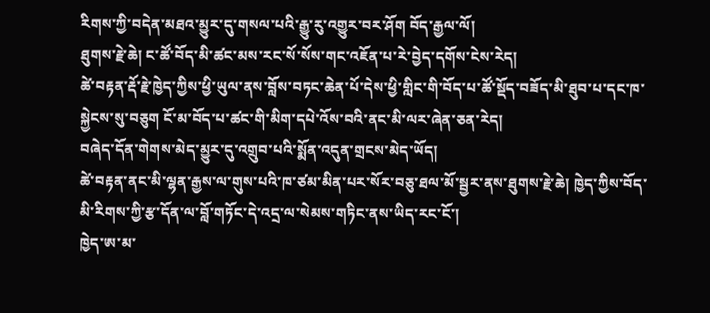རིགས་ཀྱི་བདེན་མཐའ་མྱུར་དུ་གསལ་པའི་རྒྱུ་རུ་འགྱུར་བར་ཤོག བོད་རྒྱལ་ལོ།
ཐུགས་རྗེ་ཆེ། ང་ཚོ་བོད་མི་ཚང་མས་རང་སོ་སོས་གང་འཇོན་པ་རེ་བྱེད་དགོས་ངེས་རེད།
ཚེ་བརྟན་རྡོ་རྗེ་ཁྱེད་ཀྱིས་ཕྱི་ཡུལ་ནས་བློས་བཏང་ཆེན་པོ་དེས་ཕྱི་གླིང་གི་བོད་པ་ཚོ་སྡོད་བཟོད་མི་ཐུབ་པ་དང་ཁ་སྐྱེངས་སུ་བཅུག ངོ་མ་བོད་པ་ཚང་གི་མིག་དཔེ་འོས་བའི་ནང་མི་ལར་ཞེན་ཅན་རེད།
བཞེད་དོན་གེགས་མེད་མྱུར་དུ་འགྲུབ་པའི་སྨོན་འདུན་གྲངས་མེད་ཡོད།
ཚེ་བརྟན་ནང་མི་ལྷན་རྒྱས་ལ་གུས་པའི་ཁ་ཙམ་མིན་པར་སོར་བཅུ་ཐལ་མོ་སྦྱར་ནས་ཐུགས་རྗེ་ཆེ། ཁྱེད་ཀྱིས་བོད་མི་རིགས་ཀྱི་རྩ་དོན་ལ་བློ་གཏོང་དེ་འདྲ་ལ་སེམས་གཏིང་ནས་ཡིད་རང་ངོ་།
ཁྱེད་ཨ་མ་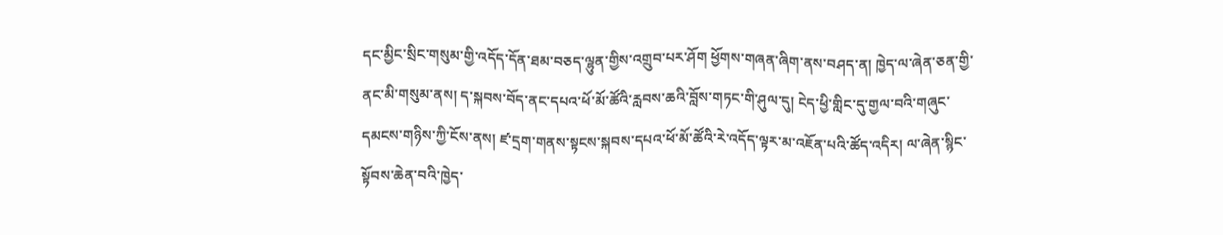དང་མྱིང་སྲིང་གསུམ་གྱི་འདོད་དོན་ཐམ་བཅད་ལྷུན་གྱིས་འགྲུབ་པར་ཤོག ཕྱོགས་གཞན་ཞིག་ནས་བཤད་ན། ཁྱེད་ལ་ཞེན་ཅན་གྱི་ནང་མི་གསུམ་ནས། ད་སྐབས་བོད་ནང་དཔའ་ཕོ་མོ་ཚོའི་རླབས་ཆའི་བློས་གཏང་གི་ཤུལ་དུ། ངེད་ཕྱི་གླིང་དུ་གྱལ་བའི་གཞུང་དམངས་གཉིས་ཀྱི་ངོས་ནས། ཛ་དྲག་གནས་སྟངས་སྐབས་དཔའ་ཕོ་མོ་ཚོའི་རེ་འདོད་ལྟར་མ་འཇོན་པའི་ཚོད་འདིར། ལ་ཞེན་སྙིང་སྟོབས་ཆེན་བའི་ཁྱེད་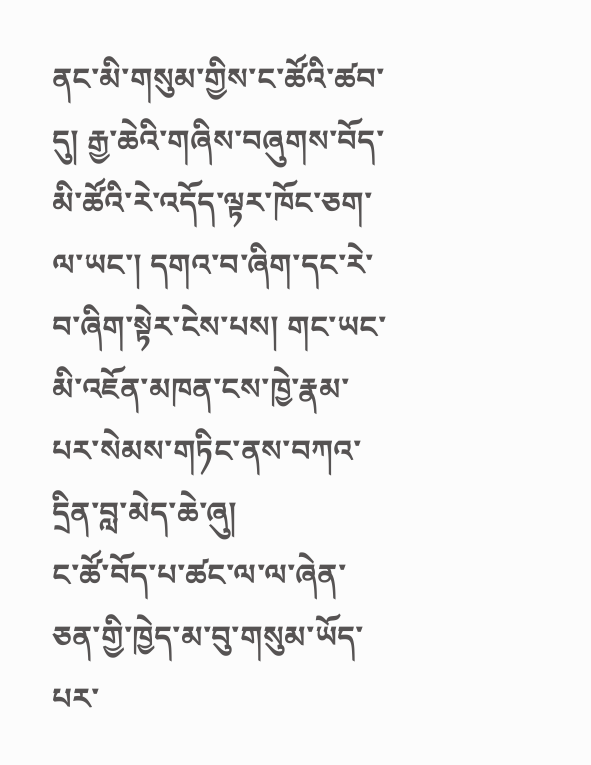ནང་མི་གསུམ་གྱིས་ང་ཚོའི་ཚབ་དུ། རྒྱ་ཆེའི་གཞིས་བཞུགས་བོད་མི་ཚོའི་རེ་འདོད་ལྟར་ཁོང་ཅག་ལ་ཡང་། དགའ་བ་ཞིག་དང་རེ་བ་ཞིག་སྟེར་ངེས་པས། གང་ཡང་མི་འཇོན་མཁན་ངས་ཁྱེ་རྣམ་པར་སེམས་གཏིང་ནས་བཀའ་དྲིན་བླ་མེད་ཆེ་ཞུ།
ང་ཚོ་བོད་པ་ཚང་ལ་ལ་ཞེན་ཅན་གྱི་ཁྱེད་མ་བུ་གསུམ་ཡོད་པར་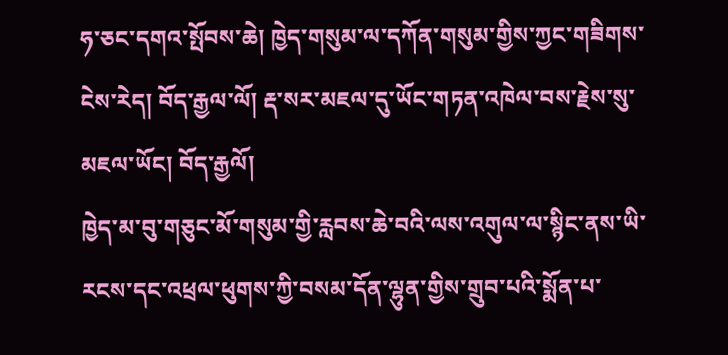ཧ་ཅང་དགའ་སྤོབས་ཆེ། ཁྱེད་གསུམ་ལ་དཀོན་གསུམ་གྱིས་ཀྱང་གཟིགས་ངེས་རེད། བོད་རྒྱལ་ལོ། རྡ་སར་མཇལ་དུ་ཡོང་གཏན་འཁེལ་བས་རྗེས་སུ་མཇལ་ཡོང། བོད་རྒྱལོ།
ཁྱེད་མ་བུ་གཅུང་མོ་གསུམ་གྱི་རླབས་ཆེ་བའི་ལས་འགུལ་ལ་སྙིང་ནས་ཡི་རངས་དང་འཕྲལ་ཕུགས་ཀྱི་བསམ་དོན་ལྷུན་གྱིས་གྲུབ་པའི་སྨོན་པ་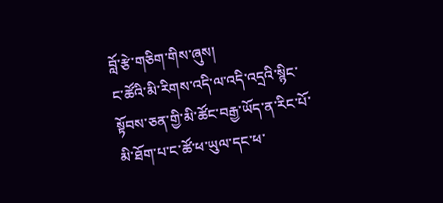བློ་རྩེ་གཅིག་གིས་ཞུས།
ང་ཚོའི་མི་རིགས་འདི་ལ་འདི་འདྲའི་སྙིང་སྟོབས་ཅན་གྱི་མི་ཚོང་བརྒྱ་ཡོད་ན་རིང་པོ་མི་ཐོག་པ་ང་ཚོ་ཕ་ཡུལ་དང་ཕ་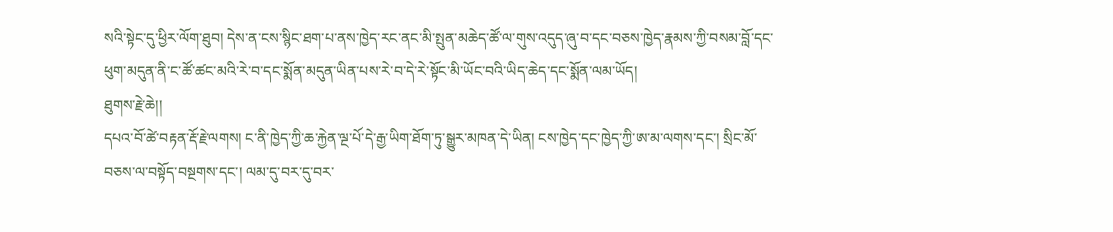སའི་སྟེང་དུ་ཕྱིར་ལོག་ཐུབ། དེས་ན་ངས་སྙིང་ཐག་པ་ནས་ཁྱེད་རང་ནང་མི་སྤུན་མཆེད་ཚོ་ལ་གུས་འདུད་ཞུ་བ་དང་བཅས་ཁྱེད་རྣམས་ཀྱི་བསམ་བློ་དང་ཕུག་མདུན་ནི་ང་ཚོ་ཚང་མའི་རེ་བ་དང་སྨོན་མདུན་ཡིན་པས་རེ་བ་དེ་རེ་སྟོང་མི་ཡོང་བའི་ཡིད་ཆེད་དང་སྨོན་ལམ་ཡོད།
ཐུགས་རྗེ་ཆེ།།
དཔའ་བོ་ཚེ་བརྟན་རྡོ་རྗེ་ལགས། ང་ནི་ཁྱེད་ཀྱི་ཆ་རྐྱེན་ལྔ་པོ་དེ་རྒྱ་ཡིག་ཐོག་ཏུ་སྒྱུར་མཁན་དེ་ཡིན། ངས་ཁྱེད་དང་ཁྱེད་ཀྱི་ཨ་མ་ལགས་དང་། སྲིང་མོ་བཅས་ལ་བསྟོད་བསྔགས་དང་། ལམ་དུ་བར་དུ་བར་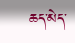ཆད་མེད་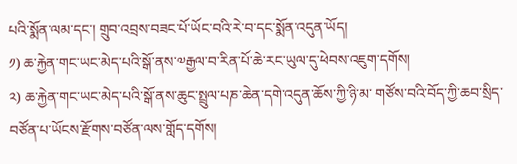པའི་སྨོན་ལམ་དང་། གྲུབ་འབྲས་བཟང་པོ་ཡོང་བའི་རེ་བ་དང་སྨོན་འདུན་ཡོད།
༡) ཆ་རྐྱེན་གང་ཡང་མེད་པའི་སྒོ་ནས་༧རྒྱལ་བ་རིན་པོ་ཆེ་རང་ཡུལ་དུ་ཕེབས་འཇུག་དགོས།
༢) ཆ་རྐྱེན་གང་ཡང་མེད་པའི་སྒོ་ནས་ཆུང་སྤྲུལ་པཎ་ཆེན་དགེ་འདུན་ཆོས་ཀྱི་ཉི་མ་ གཙོས་བའི་བོད་ཀྱི་ཆབ་སྲིད་བཙོན་པ་ཡོངས་རྫོགས་བཙོན་ལས་གློད་དགོས།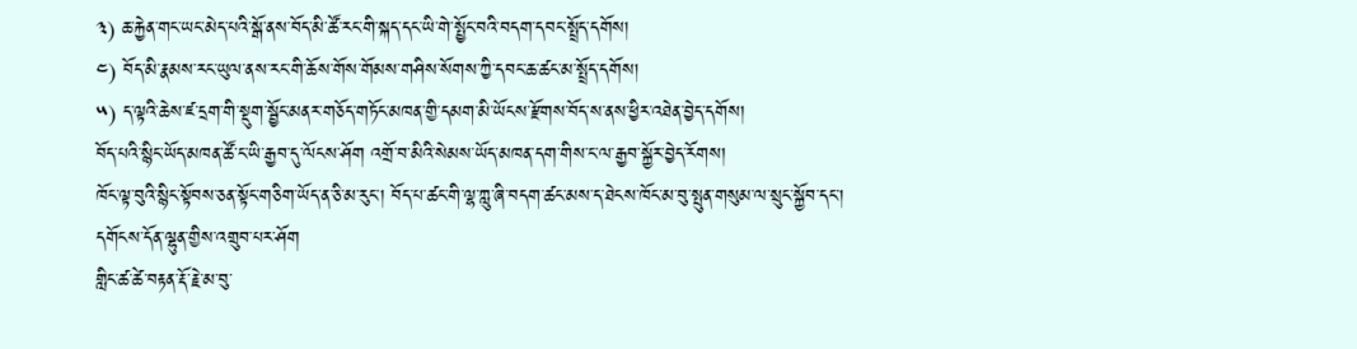༣) ཆ་རྐྱེན་གང་ཡང་མེད་པའི་སྒོ་ནས་བོད་མི་ཚོ་རང་གི་སྐད་དང་ཡི་གེ་སྤྱོང་བའི་བདག་དབང་སྤྲོད་དགོས།
༤) བོད་མི་རྣམས་རང་ཡུལ་ནས་རང་གི་ཆོས་གོས་གོམས་གཤིས་སོགས་ཀྱི་དབང་ཆ་ཚང་མ་སྤྲོད་དགོས།
༥) ད་ལྟའི་ཆེས་ཛ་དྲག་གི་སྡུག་སྦྱོང་མནར་གཅོད་གཏོང་མཁན་གྱི་དམག་མི་ཡོངས་རྫོགས་བོད་ས་ནས་ཕྱིར་འཐེན་བྱེད་དགོས།
བོད་པའི་སྙིང་ཡོད་མཁན་ཚོ་ང་ཡི་རྒྱབ་དུ་ལོངས་ཤོག འགྲོ་བ་མིའི་སེམས་ཡོད་མཁན་དག་གིས་ང་ལ་རྒྱབ་སྐྱོར་བྱེད་རོགས།
ཁོང་ལྟ་བུའི་སྙིང་སྟོབས་ཅན་སྟོང་གཅིག་ཡོད་ན་ཅི་མ་རུང་། བོད་པ་ཚང་གི་ལྷ་ཀླུ་ཞི་བདག་ཚང་མས་ད་ཐེངས་ཁོང་མ་བུ་སྤུན་གསུམ་ལ་སྲུང་སྐྱོབ་དང་། དགོངས་དོན་ལྷུན་གྱིས་འགྲུབ་པར་ཤོག
གླིང་ཚ་ཚེ་བརྟན་རྡོ་རྗེ་མ་བུ་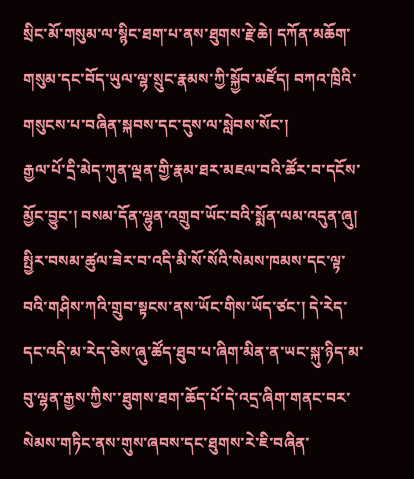སྲིང་མོ་གསུམ་ལ་སྙིང་ཐག་པ་ནས་ཐུགས་རྗེ་ཆེ། དཀོན་མཆོག་གསུམ་དང་བོད་ཡུལ་ལྷ་སྲུང་རྣམས་ཀྱི་སྐྱོབ་མཛོད། བཀའ་ཁྲིའི་གསུངས་པ་བཞིན་སྐབས་དང་དུས་ལ་སླེབས་སོང་།
རྒྱལ་པོ་དྲི་མེད་ཀུན་ལྡན་གྱི་རྣམ་ཐར་མཇལ་བའི་ཚོར་བ་དངོས་མྱོང་བྱུང་། བསམ་དོན་ལྷུན་འགྲུབ་ཡོང་བའི་སྨོན་ལམ་འདུན་ཞུ།
སྤྱིར་བསམ་ཚུལ་ཟེར་བ་འདི་མི་སོ་སོའི་སེམས་ཁམས་དང་ལྟ་བའི་གཤིས་ཀའི་གྲུབ་སྟངས་ནས་ཡོང་གིས་ཡོད་ཙང་། དེ་རེད་དང་འདི་མ་རེད་ཅེས་ཞུ་ཚོད་ཐུབ་པ་ཞིག་མིན་ན་ཡང་སྐུ་ཉིད་མ་བུ་ལྷན་རྒྱས་ཀྱིས་་ཐུགས་ཐག་ཆོད་པོ་དེ་འདྲ་ཞིག་གནང་བར་སེམས་གཏིང་ནས་གུས་ཞབས་དང་ཐུགས་རེ་ཇི་བཞིན་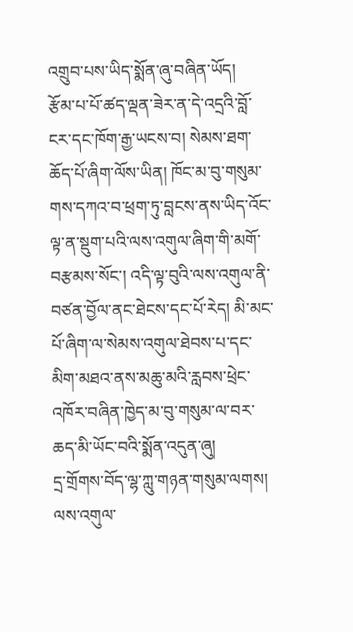འགྲུབ་པས་ཡིད་སྨོན་ཞུ་བཞིན་ཡོད།
རྩོམ་པ་པོ་ཚད་ལྡན་ཟེར་ན་དེ་འདྲའི་བློ་ངར་དང་ཁོག་རྒྱ་ཡངས་བ། སེམས་ཐག་ཆོད་པོ་ཞིག་ལོས་ཡིན། ཁོང་མ་བུ་གསུམ་གས་དཀའ་བ་ཕྲག་ཏུ་བླངས་ནས་ཡིད་འོང་ལྟ་ན་སྡུག་པའི་ལས་འགུལ་ཞིག་གི་མགོ་བརྩམས་སོང་། འདི་ལྟ་བུའི་ལས་འགུལ་ནི་བཙན་བྱོལ་ནང་ཐེངས་དང་པོ་རེད། མི་མང་པོ་ཞིག་ལ་སེམས་འགུལ་ཐེབས་པ་དང་མིག་མཐའ་ནས་མཆུ་མའི་རླབས་ཕྲེང་འཁོར་བཞིན་ཁྱེད་མ་བུ་གསུམ་ལ་བར་ཆད་མི་ཡོང་བའི་སྨོན་འདུན་ཞུ།
དྲ་གྲོགས་བོད་ལྷ་ཀླུ་གཉན་གསུམ་ལགས། ལས་འགུལ་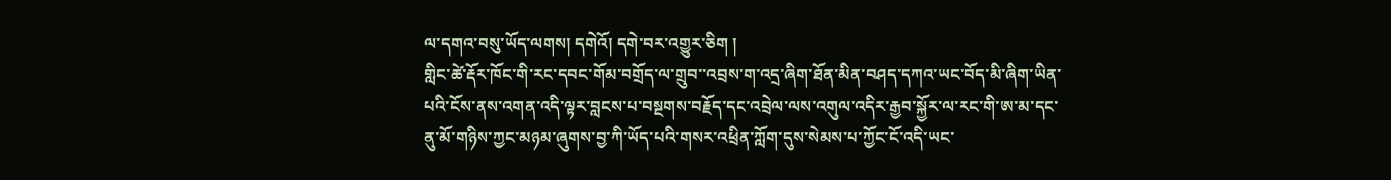ལ་དགའ་བསུ་ཡོད་ལགས། དགེའོ། དགེ་བར་འགྱུར་ཅིག །
གླིང་ཚེ་རྡོར་ཁོང་གི་རང་དབང་གོམ་བགྲོད་ལ་གྲུབ་་འབྲས་ག་འདྲ་ཞིག་ཐོན་མིན་བཤད་དཀའ་ཡང་བོད་མི་ཞིག་ཡིན་པའི་ངོས་ནས་འགན་འདི་ལྟར་བླངས་པ་བསྔགས་བརྗོད་དང་འབྲེལ་ལས་འགུལ་འདིར་རྒྱབ་སྐྱོར་ལ་རང་གི་ཨ་མ་དང་ནུ་མོ་གཉིས་ཀྱང་མཉམ་ཞུགས་བྱ་ཀི་ཡོད་པའི་གསར་འཕྲིན་ཀློག་དུས་སེམས་པ་ཀྱོང་ངོ་འདི་ཡང་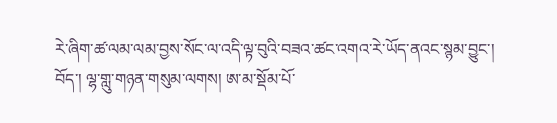རེ་ཞིག་ཚ་ལམ་ལམ་བྱས་སོང་ལ་འདི་ལྟ་བུའི་བཟའ་ཚང་འགའ་རེ་ཡོད་ནའང་སྙམ་བྱུང་།
བོད་། ལྷ་གླུ་གཉན་གསུམ་ལགས། ཨ་མ་སྡོམ་པོ་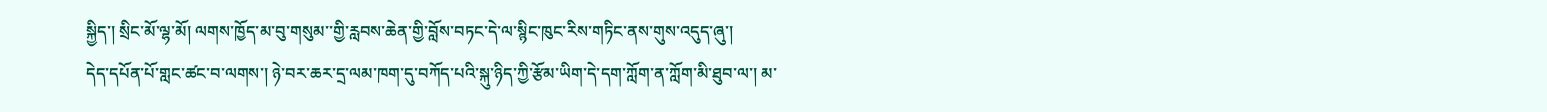སྐྱིད་། སྲིང་མོ་ལྷ་མོ། ལགས་ཁྱོད་མ་བུ་གསུམ་་གྱི་རླབས་ཆེན་གྱི་བློས་བཏང་དེ་ལ་སྙིང་ཁུང་རིས་གཏིང་ནས་གུས་འདུད་ཞུ་།
དེད་དཔོན་པོ་གླང་ཚང་བ་ལགས་། ཉེ་བར་ཆར་དྲ་ལམ་ཁག་དུ་བཀོད་པའི་སྐུ་ཉིད་ཀྱི་རྩོམ་ཡིག་དེ་དག་ཀློག་ན་ཀློག་མི་ཐུབ་ལ་། མ་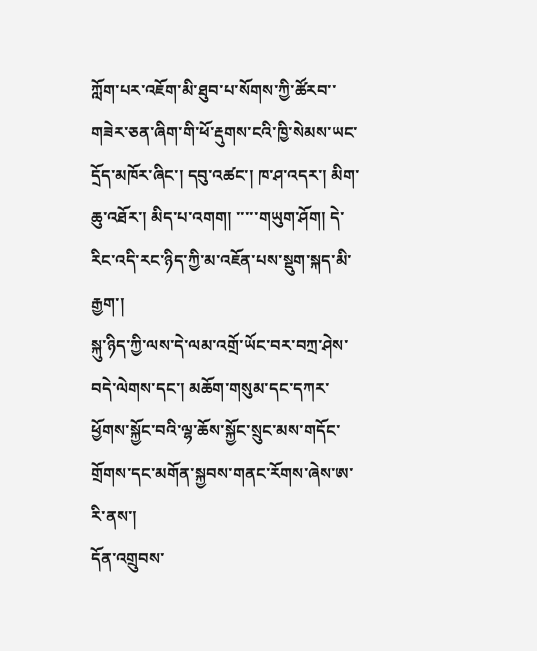ཀློག་པར་འཇོག་མི་ཐུབ་པ་སོགས་ཀྱི་ཚོརབ་་གཟེར་ཅན་ཞིག་གི་ཕོ་རྡུགས་ངའི་ཁྱི་སེམས་ཡང་དྲོད་མཁོར་ཞིང་། དབུ་འཚང་། ཁ་ཤ་འདར་། མིག་ཆུ་འཐོར་། མིད་པ་འགག། ་་་་་གཡུག་ཤོག། དེ་རིང་འདི་རང་ཉིད་ཀྱི་མ་འཇོན་པས་སྡུག་སྐད་མི་རྒྱག་།
སྐུ་ཉིད་ཀྱི་ལས་དེ་ལམ་འགྲོ་ཡོང་བར་བཀྲ་ཤེས་བདེ་ལེགས་དང་། མཆོག་གསུམ་དང་དཀར་ཕྱོགས་སྐྱོང་བའི་ལྷ་ཆོས་སྐྱོང་སྲུང་མས་གདོང་གྲོགས་དང་མགོན་སྐྱབས་གནང་རོགས་ཞེས་ཨ་རི་ནས་།
དོན་འགྲུབས་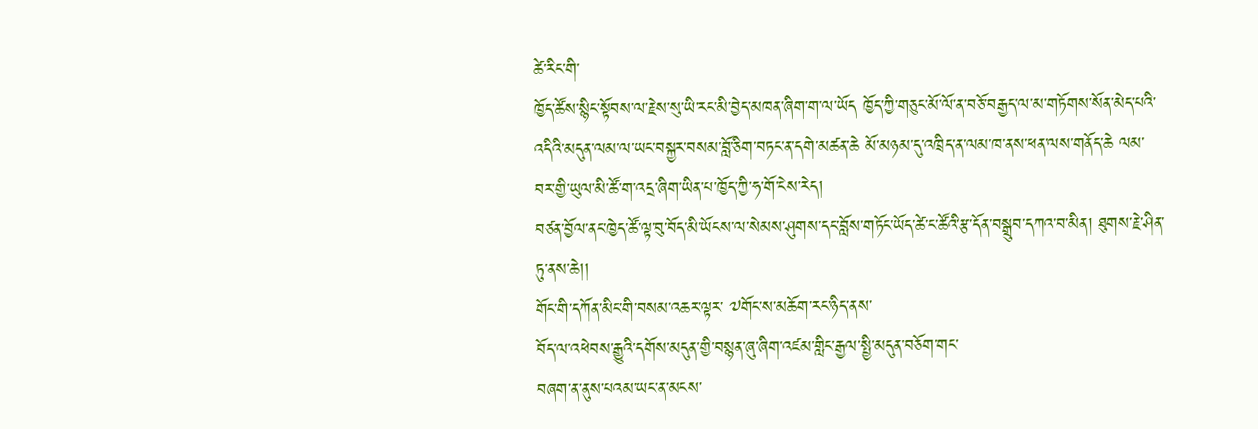ཚེ་རིང་གི་
ཁྱོད་ཚོས་སྙིང་སྟོབས་ལ་རྗེས་སུ་ཡི་རང་མི་བྱེད་མཁན་ཞིག་ག་ལ་ཡོད ཁྱོད་ཀྱི་གཅུང་མོ་ལོ་ན་བཅོ་བརྒྱད་ལ་མ་གཏོགས་སོན་མེད་པའི་འདིའི་མདུན་ལམ་ལ་ཡང་བསྐྱར་བསམ་བློ་ཅིག་བཏང་ན་དགེ་མཚན་ཆེ མོ་མཉམ་དུ་འཁྲིད་ན་ལམ་ཁ་ནས་ཕན་ལས་གནོད་ཆེ ལམ་བར་གྱི་ཡུལ་མི་ཚོ་ག་འདྲ་ཞིག་ཡིན་པ་ཁྱོད་ཀྱི་ཧ་གོ་ངེས་རེད།
བཙན་བྱོལ་ནང་ཁྱེད་ཚོ་ལྟ་བུ་བོད་མི་ཡོངས་ལ་སེམས་ཤུགས་དང་བློས་གཏོང་ཡོད་ཚེ་ང་ཚོའི་རྩ་དོན་བསྒྲུབ་དཀའ་བ་མིན། ཐུགས་རྗེ་ཤིན་ཏུ་ནས་ཆེ།།
གོང་གི་དཀོན་མིང་གི་བསམ་འཆར་ལྟར་ ༧གོང་ས་མཆོག་རང་ཉིད་ནས་
བོད་ལ་འཕེབས་རྒྱུའི་དགོས་མདུན་གྱི་བསྙན་ཞུ་ཞིག་འཛམ་གླིང་རྒྱལ་སྤྱི་མདུན་བཅོག་གང་
བཞག་ན་ནུས་པའམ་ཡང་ན་མངས་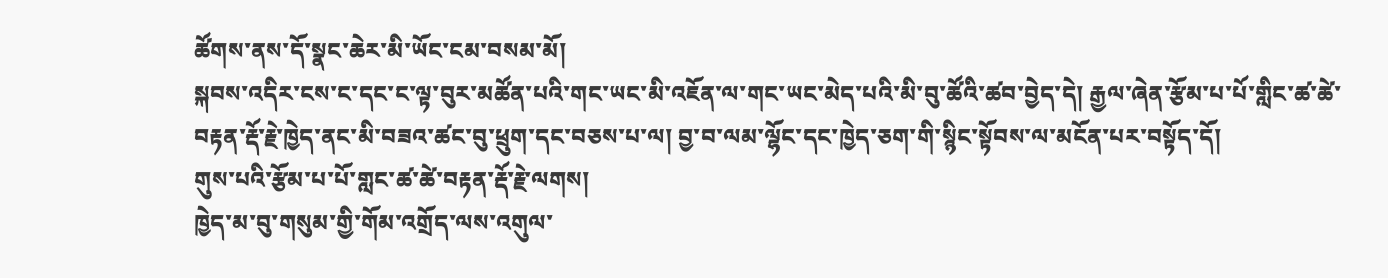ཚོགས་ནས་དོ་སྣང་ཆེར་མི་ཡོང་ངམ་བསམ་མོ།
སྐབས་འདིར་ངས་ང་དང་ང་ལྟ་བུར་མཚོན་པའི་གང་ཡང་མི་འཇོན་ལ་གང་ཡང་མེད་པའི་མི་བུ་ཚོའི་ཚབ་བྱེད་དེ། རྒྱལ་ཞེན་རྩོམ་པ་པོ་གླིང་ཚ་ཚེ་བརྟན་རྡོ་རྗེ་ཁྱེད་ནང་མི་བཟའ་ཚང་བུ་ཕྲུག་དང་བཅས་པ་ལ། བྱ་བ་ལམ་ལྷོང་དང་ཁྱེད་ཅག་གི་སྙིང་སྟོབས་ལ་མངོན་པར་བསྟོད་དོ།
གུས་པའི་རྩོམ་པ་པོ་གླང་ཚ་ཚེ་བརྟན་རྡོ་རྗེ་ལགས།
ཁྱེད་མ་བུ་གསུམ་གྱི་གོམ་འགྲོད་ལས་འགུལ་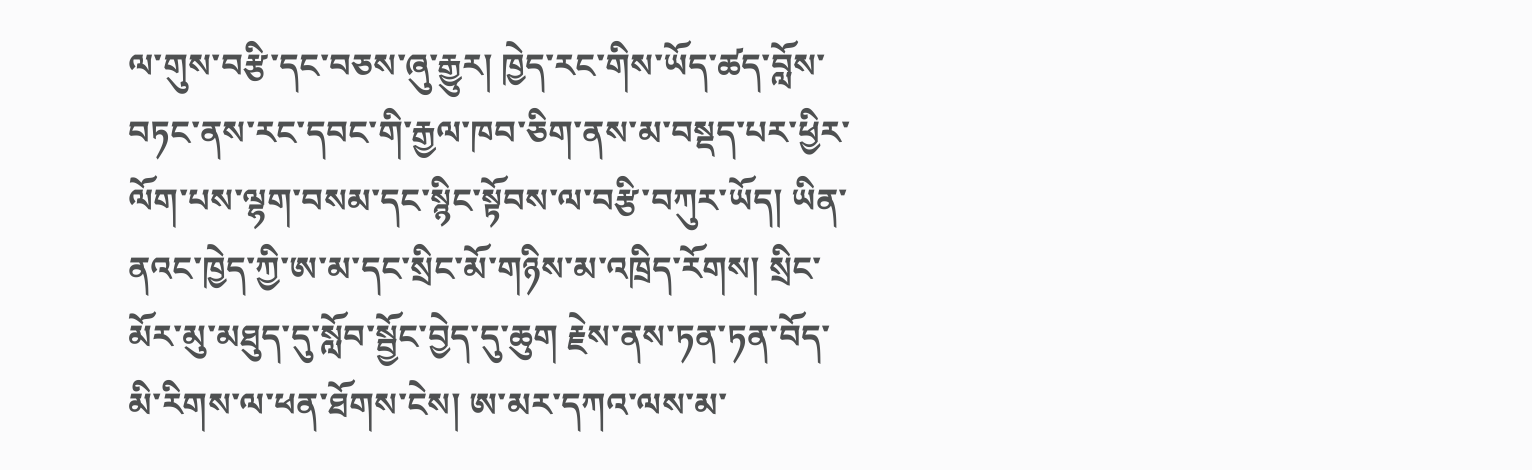ལ་གུས་བརྩི་དང་བཅས་ཞུ་རྒྱུར། ཁྱེད་རང་གིས་ཡོད་ཚད་བློས་བཏང་ནས་རང་དབང་གི་རྒྱལ་ཁབ་ཅིག་ནས་མ་བསྡད་པར་ཕྱིར་ལོག་པས་ལྷག་བསམ་དང་སྙིང་སྟོབས་ལ་བརྩི་བཀུར་ཡོད། ཡིན་ནའང་ཁྱེད་ཀྱི་ཨ་མ་དང་སྲིང་མོ་གཉིས་མ་འཁྲིད་རོགས། སྲིང་མོར་མུ་མཐུད་དུ་སློབ་སྦྱོང་བྱེད་དུ་ཆུག རྗེས་ནས་ཏན་ཏན་བོད་མི་རིགས་ལ་ཕན་ཐོགས་ངེས། ཨ་མར་དཀའ་ལས་མ་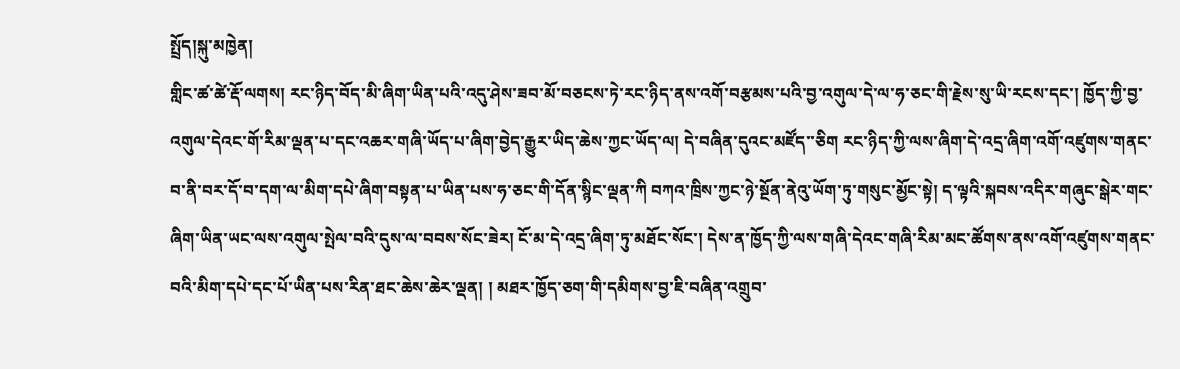སྤྲོད།སྐུ་མཁྱེན།
གླིང་ཚ་ཚེ་རྡོ་ལགས། རང་ཉིད་བོད་མི་ཞིག་ཡིན་པའི་འདུ་ཤེས་ཟབ་མོ་བཅངས་ཏེ་རང་ཉིད་ནས་འགོ་བརྩམས་པའི་བྱ་འགུལ་དེ་ལ་ཧ་ཅང་གི་རྗེས་སུ་ཡི་རངས་དང་། ཁྱོད་ཀྱི་བྱ་འགུལ་དེའང་གོ་རིམ་ལྡན་པ་དང་འཆར་གཞི་ཡོད་པ་ཞིག་བྱེད་རྒྱུར་ཡིད་ཆེས་ཀྱང་ཡོད་ལ། དེ་བཞིན་དུའང་མཛོད་་ཅིག རང་ཉིད་ཀྱི་ལས་ཞིག་དེ་འདྲ་ཞིག་འགོ་འཛུགས་གནང་བ་ནི་བར་དོ་བ་དག་ལ་མིག་དཔེ་ཞིག་བསྟན་པ་ཡིན་པས་ཧ་ཅང་གི་དོན་སྙིང་ལྡན་ཀི བཀའ་ཁྲིས་ཀྱང་ཉེ་སྔོན་ནེའུ་ཡོག་ཏུ་གསུང་མྱོང་སྟེ། ད་ལྟའི་སྐབས་འདིར་གཞུང་སྒེར་གང་ཞིག་ཡིན་ཡང་ལས་འགུལ་སྤེལ་བའི་དུས་ལ་བབས་སོང་ཟེར། ངོ་མ་དེ་འདྲ་ཞིག་ཏུ་མཐོང་སོང་། དེས་ན་ཁྱོད་ཀྱི་ལས་གཞི་དེའང་གཞི་རིམ་མང་ཚོགས་ནས་འགོ་འཛུགས་གནང་བའི་མིག་དཔེ་དང་པོ་ཡིན་པས་རིན་ཐང་ཆེས་ཆེར་ལྡན། ། མཐར་ཁྱོད་ཅག་གི་དམིགས་བྱ་ཇི་བཞིན་འགྲུབ་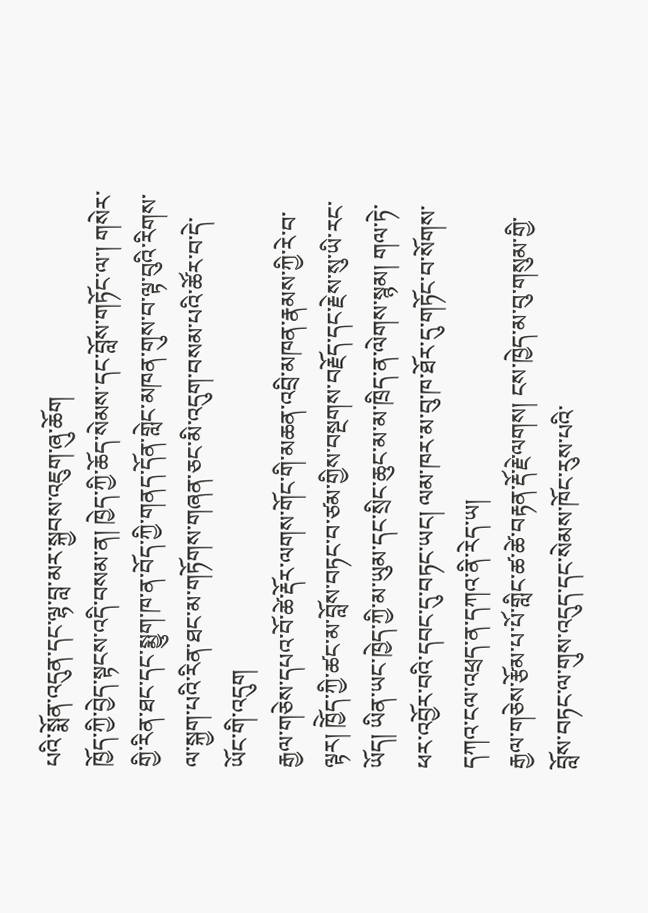པའི་སྨོན་འདུན་དང་ལྷ་བླ་མར་སྐྱབས་འཇུག་ཞུ་ཆོག
ཁྱོད་ཀྱི་བྱེད་སྟངས་འདི་བསམ་ན། ཁྱེད་ཀྱི་ཆོད་སེམས་དང་བློས་གཏོང་ལ་། གསེར་གྱི་རིན་ཐང་དང་སྨྱུག་ཁ་ན་བོད་ཀྱི་གནད་དོན་གླེང་མཁན་གུས་བ་ལྟ་བུའི་རིགས་ལ་སྐྱག་པའི་རིན་ཐང་མ་གཏོགས་གཞན་ཅང་མི་འདུག་བསམ་པའི་ཚོར་བ་དེ་ཡོང་གི་འདུག
རྒྱལ་གཅེས་དཔའ་བོ་ཚེ་རྡོར་ལགས་གོང་གི་མཆན་འབྲི་མཁན་རྣམས་ཀྱི་རེ་བ་ལྟར། ཁྱོེད་ཀྱི་ཚང་མ་བློས་བཏང་བ་ཙམ་གྱིས་བསྔགས་བརྗོད་དང་རྗེས་སུ་ཡི་རང་ཡོད། ཡིན་ཡང་ཁྱེད་ཀྱི་མ་ཡུམ་དང་སྲིང་ཆུང་མ་མ་ཁྲིད་ན་ལེགས་སྙམ། གལ་ཏེ་ཕར་འབྱོར་བའི་དབང་དུ་བཏང་ཡང། ལམ་ཁར་མ་བུ་ཁ་ཐོར་དུ་གཏོང་བ་སོགས་དཀའ་ངལ་འཕྲད་ན་དཀའ་ནི་རེད་ཡ།
རྒྱལ་གཅེས་རྩོམ་པ་པོ་གླིང་ཚ་ཚེ་བརྟན་རྡོ་རྗེ་ལགས། ངས་ཁྱེད་མ་བུ་གསུམ་གྱི་བློས་བཏང་ལ་གུས་འདུད་དང་སེམས་ཁོང་རུས་པའི་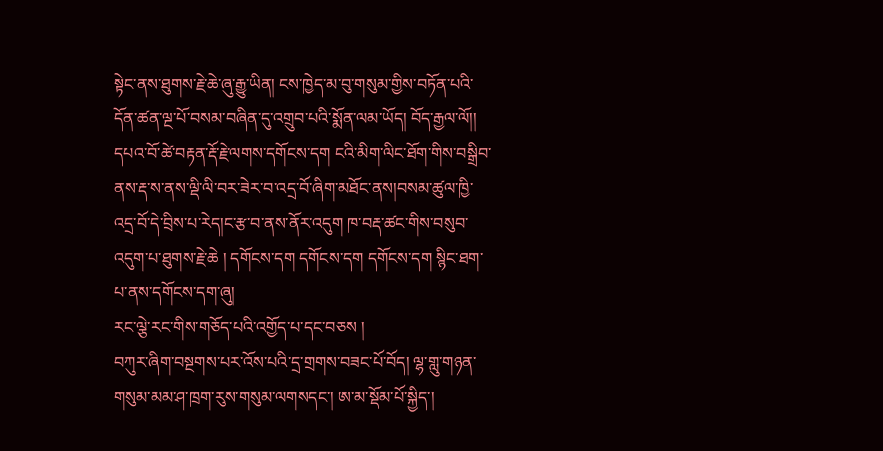སྟེང་ནས་ཐུགས་རྗེ་ཆེ་ཞུ་རྒྱུ་ཡིན། ངས་ཁྱེད་མ་བུ་གསུམ་གྱིས་བཏོན་པའི་དོན་ཚན་ལྔ་པོ་བསམ་བཞིན་དུ་འགྲུབ་པའི་སྨོན་ལམ་ཡོད། བོད་རྒྱལ་ལོ།།
དཔའ་བོ་ཚེ་བརྟན་རྡོ་རྗེ་ལགས་དགོངས་དག ངའི་མིག་ལིང་ཐོག་གིས་བསྒྲིབ་ནས་རྡ་ས་ནས་ལྡི་ལི་བར་ཟེར་བ་འདྲ་བོ་ཞིག་མཐོང་ནས།བསམ་ཚུལ་ཁྱི་འདྲ་བོ་དེ་བྲིས་པ་རེད།ང་རྩ་བ་ནས་ནོར་འདུག ཁ་བརྡ་ཚང་གིས་བསུབ་འདུག་པ་ཐུགས་རྗེ་ཆེ ། དགོངས་དག དགོངས་དག དགོངས་དག སྙིང་ཐག་པ་ནས་དགོངས་དག་ཞུ།
རང་ལྕེ་རང་གིས་གཅོད་པའི་འགྱོད་པ་དང་བཅས །
བཀུར་ཞིག་བསྔགས་པར་འོས་པའི་དྲ་གྲགས་བཟང་པོ་བོད། ལྷ་གླུ་གཉན་གསུམ་མམ་ཤ་ཁྲག་རུས་གསུམ་ལགསདང་། ཨ་མ་སྡོམ་པོ་སྐྱིད་།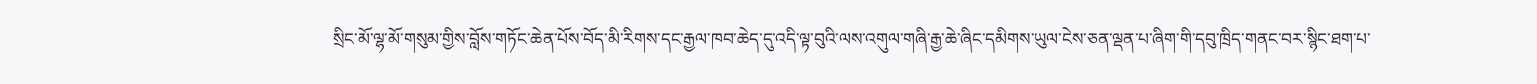སྲིང་མོ་ལྷ་མོ་གསུམ་གྱིས་བློས་གཏོང་ཆེན་པོས་བོད་མི་རིགས་དང་རྒྱལ་ཁབ་ཆེད་དུ་འདི་ལྟ་བུའི་ལས་འགུལ་གཞི་རྒྱ་ཆེ་ཞིང་དམིགས་ཡུལ་ངེས་ཅན་ལྡན་པ་ཞིག་གི་དབུ་ཁྲིད་གནང་བར་སྙིང་ཐག་པ་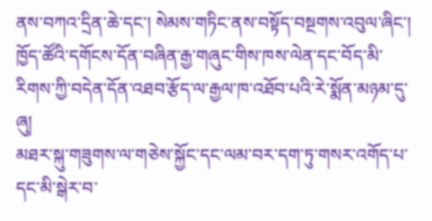ནས་བཀའ་དྲིན་ཆེ་དང་། སེམས་གཏིང་ནས་བསྟོད་བསྔགས་འབུལ་ཞིང་། ཁྱོད་ཚོའི་དགོངས་དོན་བཞིན་རྒྱ་གཞུང་གིས་ཁས་ལེན་དང་བོད་མི་རིགས་ཀྱི་བདེན་དོན་འཐབ་རྩོད་ལ་རྒྱལ་ཁ་འཐོབ་པའི་རེ་སྨོན་མཉམ་དུ་ཞུ།
མཐར་སྐུ་གཟུགས་ལ་གཅེས་སྐྱོང་དང་ལམ་བར་དག་ཏུ་གསར་འགོད་པ་དང་མི་སྒེར་བ་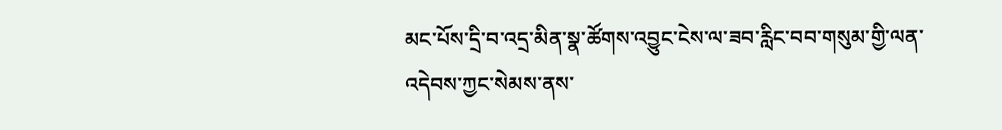མང་པོས་དྲི་བ་འདྲ་མིན་སྣ་ཚོགས་འབྱུང་ངེས་ལ་ཟབ་རླིང་བབ་གསུམ་གྱི་ལན་འདེབས་ཀྱང་སེམས་ནས་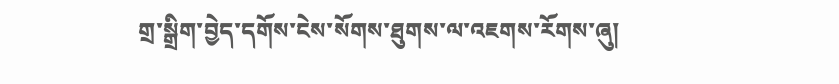གྲ་སྒྲིག་བྱེད་དགོས་ངེས་སོགས་ཐུགས་ལ་འཇགས་རོགས་ཞུ།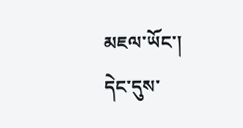མཇལ་ཡོང་།
དེང་དུས་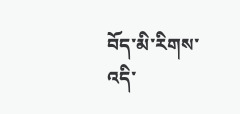བོད་མི་རིགས་འདི་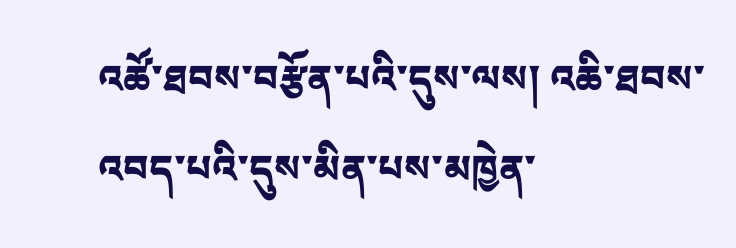འཚོ་ཐབས་བརྩོན་པའི་དུས་ལས། འཆི་ཐབས་འབད་པའི་དུས་མིན་པས་མཁྱེན་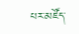པར་མཛོད་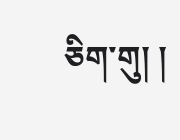ཅིག་གུ། །